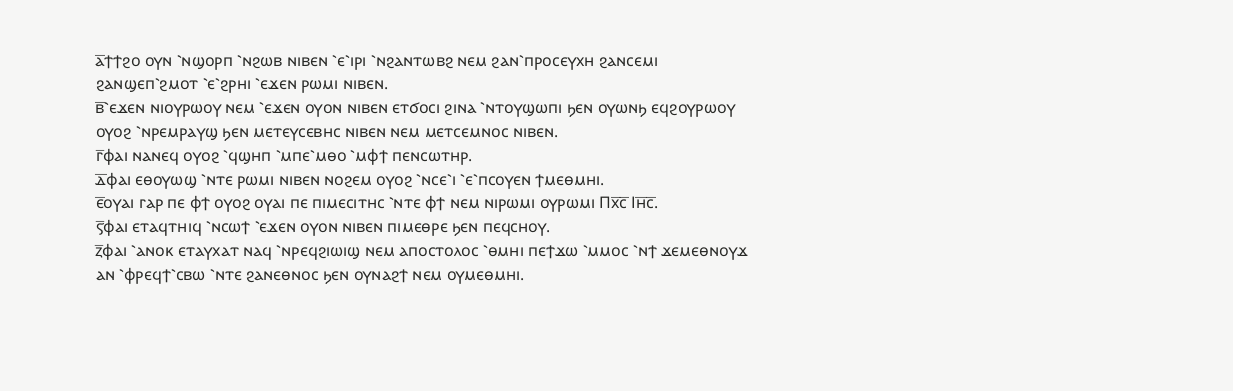ⲁ̅ϯϯϩⲟ ⲟⲩⲛ ⳿ⲛϣⲟⲣⲡ ⳿ⲛϩⲱⲃ ⲛⲓⲃⲉⲛ ⳿ⲉ⳿ⲓⲣⲓ ⳿ⲛϩⲁⲛⲧⲱⲃϩ ⲛⲉⲙ ϩⲁⲛ⳿ⲡⲣⲟⲥⲉⲩⲭⲏ ϩⲁⲛⲥⲉⲙⲓ ϩⲁⲛϣⲉⲡ⳿ϩⲙⲟⲧ ⳿ⲉ⳿ϩⲣⲏⲓ ⳿ⲉϫⲉⲛ ⲣⲱⲙⲓ ⲛⲓⲃⲉⲛ.
ⲃ̅⳿ⲉϫⲉⲛ ⲛⲓⲟⲩⲣⲱⲟⲩ ⲛⲉⲙ ⳿ⲉϫⲉⲛ ⲟⲩⲟⲛ ⲛⲓⲃⲉⲛ ⲉⲧϭⲟⲥⲓ ϩⲓⲛⲁ ⳿ⲛⲧⲟⲩϣⲱⲡⲓ ϧⲉⲛ ⲟⲩⲱⲛϧ ⲉϥϩⲟⲩⲣⲱⲟⲩ ⲟⲩⲟϩ ⳿ⲛⲣⲉⲙⲣⲁⲩϣ ϧⲉⲛ ⲙⲉⲧⲉⲩⲥⲉⲃⲏⲥ ⲛⲓⲃⲉⲛ ⲛⲉⲙ ⲙⲉⲧⲥⲉⲙⲛⲟⲥ ⲛⲓⲃⲉⲛ.
ⲅ̅ⲫⲁⲓ ⲛⲁⲛⲉϥ ⲟⲩⲟϩ ⳿ϥϣⲏⲡ ⳿ⲙⲡⲉ⳿ⲙⲑⲟ ⳿ⲙⲫϯ ⲡⲉⲛⲥⲱⲧⲏⲣ.
ⲇ̅ⲫⲁⲓ ⲉⲑⲟⲩⲱϣ ⳿ⲛⲧⲉ ⲣⲱⲙⲓ ⲛⲓⲃⲉⲛ ⲛⲟϩⲉⲙ ⲟⲩⲟϩ ⳿ⲛⲥⲉ⳿ⲓ ⳿ⲉ⳿ⲡⲥⲟⲩⲉⲛ ϯⲙⲉⲑⲙⲏⲓ.
ⲉ̅ⲟⲩⲁⲓ ⲅⲁⲣ ⲡⲉ ⲫϯ ⲟⲩⲟϩ ⲟⲩⲁⲓ ⲡⲉ ⲡⲓⲙⲉⲥⲓⲧⲏⲥ ⳿ⲛⲧⲉ ⲫϯ ⲛⲉⲙ ⲛⲓⲣⲱⲙⲓ ⲟⲩⲣⲱⲙⲓ Ⲡⲭ̅ⲥ̅ Ⲓⲏ̅ⲥ̅.
ⲋ̅ⲫⲁⲓ ⲉⲧⲁϥⲧⲏⲓϥ ⳿ⲛⲥⲱϯ ⳿ⲉϫⲉⲛ ⲟⲩⲟⲛ ⲛⲓⲃⲉⲛ ⲡⲓⲙⲉⲑⲣⲉ ϧⲉⲛ ⲡⲉϥⲥⲏⲟⲩ.
ⲍ̅ⲫⲁⲓ ⳿ⲁⲛⲟⲕ ⲉⲧⲁⲩⲭⲁⲧ ⲛⲁϥ ⳿ⲛⲣⲉϥϩⲓⲱⲓϣ ⲛⲉⲙ ⲁⲡⲟⲥⲧⲟⲗⲟⲥ ⳿ⲑⲙⲏⲓ ⲡⲉϯϫⲱ ⳿ⲙⲙⲟⲥ ⳿ⲛϯ ϫⲉⲙⲉⲑⲛⲟⲩϫ ⲁⲛ ⳿ⲫⲣⲉϥϯ⳿ⲥⲃⲱ ⳿ⲛⲧⲉ ϩⲁⲛⲉⲑⲛⲟⲥ ϧⲉⲛ ⲟⲩⲛⲁϩϯ ⲛⲉⲙ ⲟⲩⲙⲉⲑⲙⲏⲓ.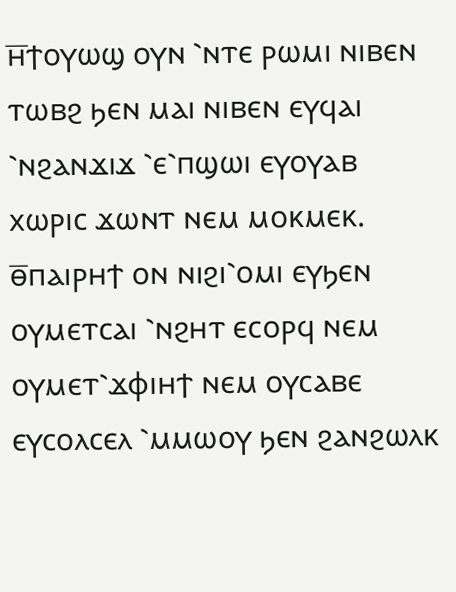ⲏ̅ϯⲟⲩⲱϣ ⲟⲩⲛ ⳿ⲛⲧⲉ ⲣⲱⲙⲓ ⲛⲓⲃⲉⲛ ⲧⲱⲃϩ ϧⲉⲛ ⲙⲁⲓ ⲛⲓⲃⲉⲛ ⲉⲩϥⲁⲓ ⳿ⲛϩⲁⲛϫⲓϫ ⳿ⲉ⳿ⲡϣⲱⲓ ⲉⲩⲟⲩⲁⲃ ⲭⲱⲣⲓⲥ ϫⲱⲛⲧ ⲛⲉⲙ ⲙⲟⲕⲙⲉⲕ.
ⲑ̅ⲡⲁⲓⲣⲏϯ ⲟⲛ ⲛⲓϩⲓ⳿ⲟⲙⲓ ⲉⲩϧⲉⲛ ⲟⲩⲙⲉⲧⲥⲁⲓ ⳿ⲛϩⲏⲧ ⲉⲥⲟⲣϥ ⲛⲉⲙ ⲟⲩⲙⲉⲧ⳿ϫⲫⲓⲏϯ ⲛⲉⲙ ⲟⲩⲥⲁⲃⲉ ⲉⲩⲥⲟⲗⲥⲉⲗ ⳿ⲙⲙⲱⲟⲩ ϧⲉⲛ ϩⲁⲛϩⲱⲗⲕ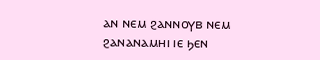ⲁⲛ ⲛⲉⲙ ϩⲁⲛⲛⲟⲩⲃ ⲛⲉⲙ ϩⲁⲛⲁⲛⲁⲙⲏⲓ ⲓⲉ ϧⲉⲛ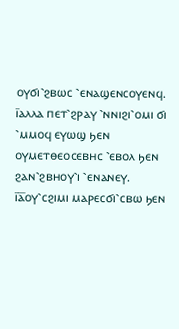ⲟⲩϭⲓ⳿ϩⲃⲱⲥ ⳿ⲉⲛⲁϣⲉⲛⲥⲟⲩⲉⲛϥ.
ⲓ̅ⲁⲗⲗⲁ ⲡⲉⲧ⳿ϩⲣⲁⲩ ⳿ⲛⲛⲓϩⲓ⳿ⲟⲙⲓ ϭⲓ ⳿ⲙⲙⲟϥ ⲉⲩⲱϣ ϧⲉⲛ ⲟⲩⲙⲉⲧⲑⲉⲟⲥⲉⲃⲏⲥ ⳿ⲉⲃⲟⲗ ϧⲉⲛ ϩⲁⲛ⳿ϩⲃⲏⲟⲩ⳿ⲓ ⳿ⲉⲛⲁⲛⲉⲩ.
ⲓ̅ⲁ̅ⲟⲩ⳿ⲥϩⲓⲙⲓ ⲙⲁⲣⲉⲥϭⲓ⳿ⲥⲃⲱ ϧⲉⲛ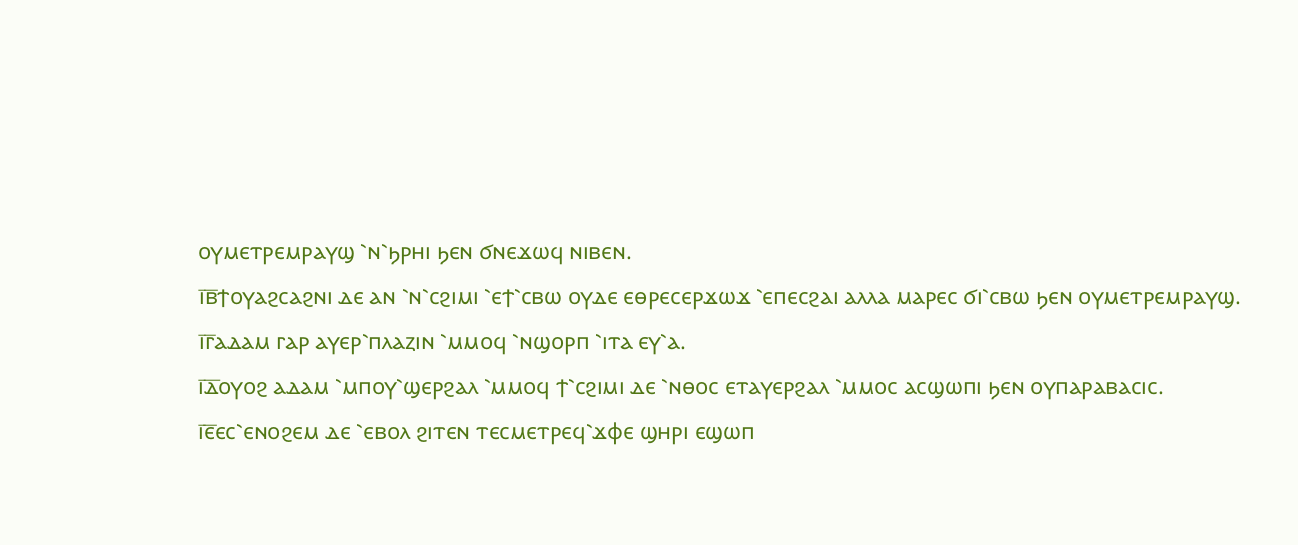ⲟⲩⲙⲉⲧⲣⲉⲙⲣⲁⲩϣ ⳿ⲛ⳿ϧⲣⲏⲓ ϧⲉⲛ ϭⲛⲉϫⲱϥ ⲛⲓⲃⲉⲛ.
ⲓ̅ⲃ̅ϯⲟⲩⲁϩⲥⲁϩⲛⲓ ⲇⲉ ⲁⲛ ⳿ⲛ⳿ⲥϩⲓⲙⲓ ⳿ⲉϯ⳿ⲥⲃⲱ ⲟⲩⲇⲉ ⲉⲑⲣⲉⲥⲉⲣϫⲱϫ ⳿ⲉⲡⲉⲥϩⲁⲓ ⲁⲗⲗⲁ ⲙⲁⲣⲉⲥ ϭⲓ⳿ⲥⲃⲱ ϧⲉⲛ ⲟⲩⲙⲉⲧⲣⲉⲙⲣⲁⲩϣ.
ⲓ̅ⲅ̅ⲁⲇⲁⲙ ⲅⲁⲣ ⲁⲩⲉⲣ⳿ⲡⲗⲁⲍⲓⲛ ⳿ⲙⲙⲟϥ ⳿ⲛϣⲟⲣⲡ ⳿ⲓⲧⲁ ⲉⲩ⳿ⲁ.
ⲓ̅ⲇ̅ⲟⲩⲟϩ ⲁⲇⲁⲙ ⳿ⲙⲡⲟⲩ⳿ϣⲉⲣϩⲁⲗ ⳿ⲙⲙⲟϥ ϯ⳿ⲥϩⲓⲙⲓ ⲇⲉ ⳿ⲛⲑⲟⲥ ⲉⲧⲁⲩⲉⲣϩⲁⲗ ⳿ⲙⲙⲟⲥ ⲁⲥϣⲱⲡⲓ ϧⲉⲛ ⲟⲩⲡⲁⲣⲁⲃⲁⲥⲓⲥ.
ⲓ̅ⲉ̅ⲉⲥ⳿ⲉⲛⲟϩⲉⲙ ⲇⲉ ⳿ⲉⲃⲟⲗ ϩⲓⲧⲉⲛ ⲧⲉⲥⲙⲉⲧⲣⲉϥ⳿ϫⲫⲉ ϣⲏⲣⲓ ⲉϣⲱⲡ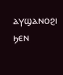ⲁⲩϣⲁⲛⲟϩⲓ ϧⲉⲛ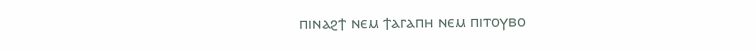ⲡⲓⲛⲁϩϯ ⲛⲉⲙ ϯⲁⲅⲁⲡⲏ ⲛⲉⲙ ⲡⲓⲧⲟⲩⲃⲟ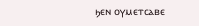ϧⲉⲛ ⲟⲩⲙⲉⲧⲥⲁⲃⲉ